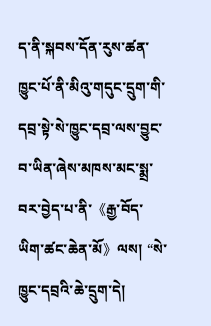ད་ནི་སྐབས་དོན་རུས་ཚན་ཁྱུང་པོ་ནི་མིའུ་གདུང་དྲུག་གི་དབྲ་སྟེ་སེ་ཁྱུང་དབྲ་ལས་བྱུང་བ་ཡིན་ཞེས་མཁས་མང་སྨྲ་བར་བྱེད་པ་ནི་《རྒྱ་བོད་ཡིག་ཚང་ཆེན་མོ》ལས། “སེ་ཁྱུང་དབྲའི་ཆེ་དྲུག་དེ།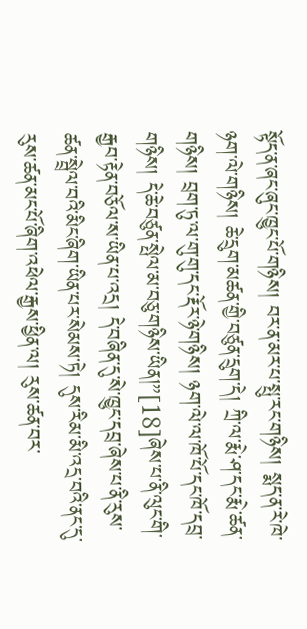སྟོད་ན་ཞང་ཞུང་ཁྱུང་པོ་གཉིས། བར་ན་མར་པ་སྤུ་རང་གཉིས། སྨད་ན་རེ་ཁེ་ཉག་ལེ་གཉིས། ཆེ་དྲུག་མཚན་གྱི་བཙུན་དྲུག་དེ། ཀྲི་ལ་རྨེ་ཤ་དང་རྨེ་ཚན་གཉིས། བྲག་ཏུ་ལ་གུ་གུ་དང་རྡོར་ཉེ་གཉིས། ཉག་ལེ་ལ་ཁོ་པོ་དང་ཁོ་དབྲ་གཉིས། དེ་ཆེ་བཙུན་སྤེལ་མ་བཅུ་གཉིས་ཡིན།”[18]ཞེས་པ་ནི་ལུང་གི་རྒྱབ་རྟེན་བཅོལ་ས་ཡིན་པ་འདྲ། དེ་བཞིན་དུ་སེ་ཁྱུང་དབྲ་ཞེས་པ་ནི་རུས་ཚན་སྦྲེལ་བའི་མིང་ཞིག་ཡིན་པར་སེམས་ཏེ། དུས་རིམ་མི་འདྲ་བའི་ནང་དུ་རུས་ཚན་མང་པོ་ཞིག་འཕེལ་རྒྱས་ཕྱིན་ལ། རུས་ཚན་བར་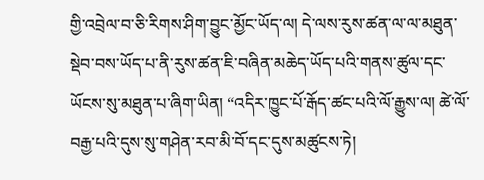གྱི་འབྲེལ་བ་ཅི་རིགས་ཤིག་བྱུང་མྱོང་ཡོད་ལ། དེ་ལས་རུས་ཚན་ལ་ལ་མཐུན་སྡེབ་བས་ཡོད་པ་ནི་རུས་ཚན་ཇི་བཞིན་མཆེད་ཡོད་པའི་གནས་ཚུལ་དང་ཡོངས་སུ་མཐུན་པ་ཞིག་ཡིན། “འདིར་ཁྱུང་པོ་རྒོད་ཚང་པའི་ལོ་རྒྱུས་ལ། ཚེ་ལོ་བརྒྱ་པའི་དུས་སུ་གཤེན་རབ་མི་བོ་དང་དུས་མཚུངས་ཏེ།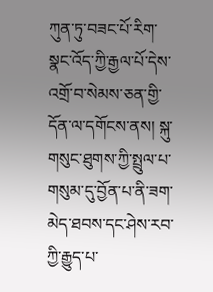ཀུན་ཏུ་བཟང་པོ་རིག་སྣང་འོད་ཀྱི་རྒྱལ་པོ་དེས་འགྲོ་བ་སེམས་ཅན་གྱི་དོན་ལ་དགོངས་ནས། སྐུ་གསུང་ཐུགས་ཀྱི་སྤྲུལ་པ་གསུམ་དུ་བྱོན་པ་ནི་ཟག་མེད་ཐབས་དང་ཤེས་རབ་ཀྱི་རྒྱུད་པ་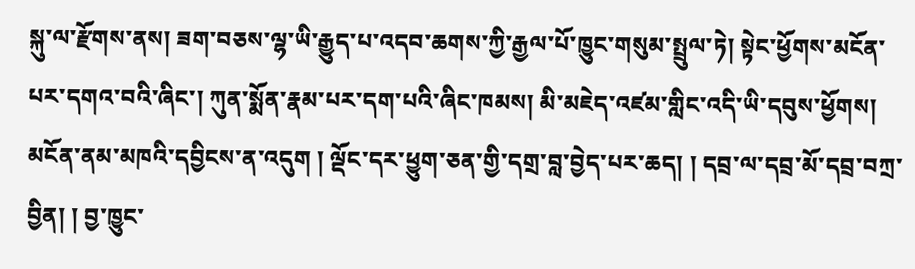སྐུ་ལ་རྫོགས་ནས། ཟག་བཅས་ལྷ་ཡི་རྒྱུད་པ་འདབ་ཆགས་ཀྱི་རྒྱལ་པོ་ཁྱུང་གསུམ་སྤྲུལ་ཏེ། སྟེང་ཕྱོགས་མངོན་པར་དགའ་བའི་ཞིང་། ཀུན་སྨོན་རྣམ་པར་དག་པའི་ཞིང་ཁམས། མི་མཇེད་འཛམ་གླིང་འདི་ཡི་དབུས་ཕྱོགས། མངོན་ནམ་མཁའི་དབྱིངས་ན་འདུག ། ལྡོང་དར་ཕྱུག་ཅན་གྱི་དགྲ་བླ་བྱེད་པར་ཆད། ། དབྲ་ལ་དབྲ་མོ་དབྲ་བཀྲ་བྱིན། ། བྱ་ཁྱུང་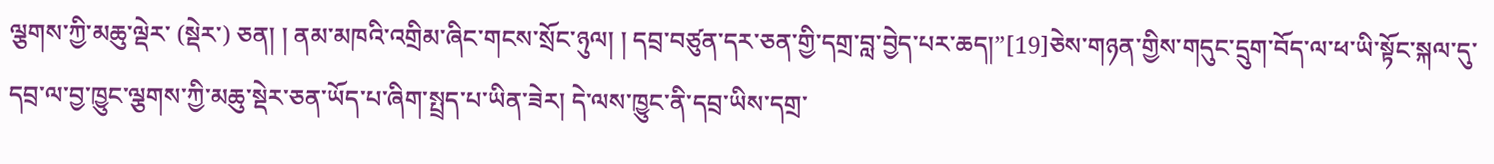ལྕགས་ཀྱི་མཆུ་ལྡེར་ (སྡེར་) ཅན། ། ནམ་མཁའི་འགྲིམ་ཞིང་གངས་སྲོང་ཉུལ། ། དབྲ་བཙུན་དར་ཅན་གྱི་དགྲ་བླ་བྱེད་པར་ཆད།”[19]ཅེས་གཉན་གྱིས་གདུང་དྲུག་བོད་ལ་ཕ་ཡི་སྟོང་སྐལ་དུ་དབྲ་ལ་བྱ་ཁྱུང་ལྕགས་ཀྱི་མཆུ་སྡེར་ཅན་ཡོད་པ་ཞིག་སྤྲད་པ་ཡིན་ཟེར། དེ་ལས་ཁྱུང་ནི་དབྲ་ཡིས་དགྲ་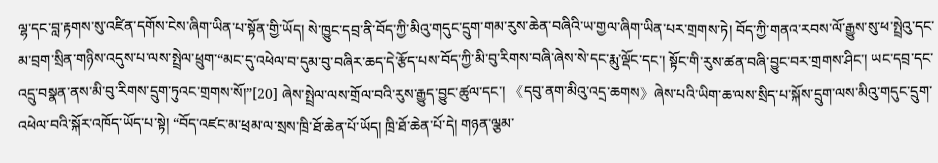ལྷ་དང་བླ་རྟགས་སུ་འཛིན་དགོས་ངེས་ཞིག་ཡིན་པ་སྟོན་གྱི་ཡོད། སེ་ཁྱུང་དབྲ་ནི་བོད་ཀྱི་མིའུ་གདུང་དྲུག་གམ་རུས་ཆེན་བཞིའི་ཡ་གྱལ་ཞིག་ཡིན་པར་གྲགས་ཏེ། བོད་ཀྱི་གནའ་རབས་ལོ་རྒྱུས་སུ་ཕ་སྤྲེའུ་དང་མ་བྲག་སྲིན་གཉིས་འདུས་པ་ལས་སྤྲེལ་ཕྲུག་“མང་དུ་འཕེལ་བ་དུམ་བུ་བཞིར་ཆད་དེ་རྩོད་པས་བོད་ཀྱི་མི་བུ་རིགས་བཞི་ཞེས་སེ་དང་རྨུ་ལྡོང་དང་། སྟོང་གི་རུས་ཚན་བཞི་བྱུང་བར་གྲགས་ཤིང་། ཡང་དབྲ་དང་འདྲུ་བསྣན་ནས་མི་བུ་རིགས་དྲུག་ཏུའང་གྲགས་སོ།”[20] ཞེས་སྤྲེལ་ལས་གྲོལ་བའི་རུས་རྒྱུད་བྱུང་ཚུལ་དང་། 《དབུ་ནག་མིའུ་འདྲ་ཆགས》ཞེས་པའི་ཡིག་ཆ་ལས་སྲིད་པ་སྐོས་དྲུག་ལས་མིའུ་གདུང་དྲུག་འཕེལ་བའི་སྐོར་འཁོད་ཡོད་པ་སྟེ། “བོད་འཛང་མ་ཕྲམ་ལ་སྲས་ཁྲི་ཐོ་ཆེན་པོ་ཡོད། ཁྲི་ཐོ་ཆེན་པོ་དེ། གཉན་ལྕམ་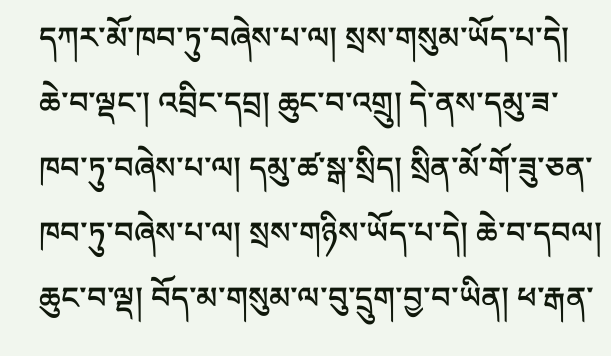དཀར་མོ་ཁབ་ཏུ་བཞེས་པ་ལ། སྲས་གསུམ་ཡོད་པ་དེ། ཆེ་བ་ལྡང་། འབྲིང་དབྲ། ཆུང་བ་འགྲུ། དེ་ནས་དམུ་ཟ་ཁབ་ཏུ་བཞེས་པ་ལ། དམུ་ཚ་སྒ་སྲིད། སྲིན་མོ་གོ་ཟུ་ཅན་ཁབ་ཏུ་བཞེས་པ་ལ། སྲས་གཉིས་ཡོད་པ་དེ། ཆེ་བ་དབལ། ཆུང་བ་ལྡ། བོད་མ་གསུམ་ལ་བུ་དྲུག་བྱ་བ་ཡིན། ཕ་རྒན་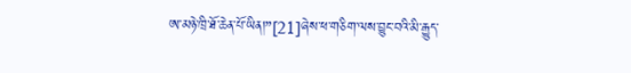ཨ་མཉེ་ཁྲི་ཐོ་ཆེན་པོ་ཡིན།”[21]ཞེས་ཕ་གཅིག་ལས་བྱུང་བའི་མི་རྒྱུད་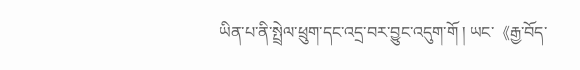ཡིན་པ་ནི་སྤྲེལ་ཕྲུག་དང་འདྲ་བར་བྱུང་འདུག་གོ ། ཡང་《རྒྱ་བོད་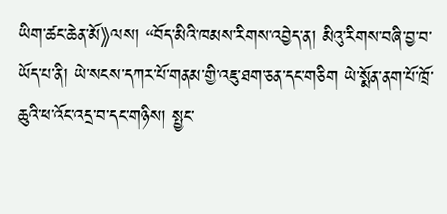ཡིག་ཚང་ཆེན་མོ》ལས། “བོད་མིའི་ཁམས་རིགས་འབྱེད་ན། མིའུ་རིགས་བཞི་བྱ་བ་ཡོད་པ་ནི། ཡེ་སངས་དཀར་པོ་གནམ་གྱི་འཇུ་ཐག་ཅན་དང་གཅིག ཡེ་སྨོན་ནག་པོ་ཁྲོ་ཆུའི་ཕ་འོང་འདྲ་བ་དང་གཉིས། སྤྱང་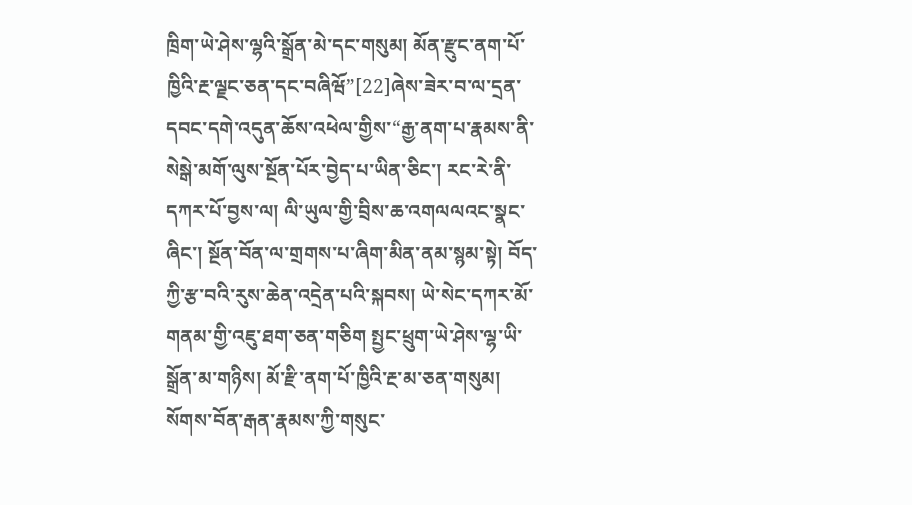ཁྲིག་ཡེ་ཤེས་ལྷའི་སྒྲོན་མེ་དང་གསུམ། མོན་རྫུང་ནག་པོ་ཁྱིའི་རྔ་ལྗང་ཅན་དང་བཞིཝོ”[22]ཞེས་ཟེར་བ་ལ་དྲན་དབང་དགེ་འདུན་ཆོས་འཕེལ་གྱིས་“རྒྱ་ནག་པ་རྣམས་ནི་སེསྒེ་མགོ་ལུས་སྔོན་པོར་བྱེད་པ་ཡིན་ཅིང་། རང་རེ་ནི་དཀར་པོ་བྱས་ལ། ལི་ཡུལ་གྱི་བྲིས་ཆ་འགལལའང་སྣང་ཞིང་། སྔོན་བོན་ལ་གྲགས་པ་ཞིག་མིན་ནམ་སྙམ་སྟེ། བོད་ཀྱི་རྩ་བའི་རུས་ཆེན་འདྲེན་པའི་སྐབས། ཡེ་སེང་དཀར་མོ་གནམ་གྱི་འཇུ་ཐག་ཅན་གཅིག སྤྱང་ཕྲུག་ཡེ་ཤེས་ལྷ་ཡི་སྒྲོན་མ་གཉིས། མོ་རྫི་ནག་པོ་ཁྱིའི་རྔ་མ་ཅན་གསུམ། སོགས་བོན་རྒན་རྣམས་ཀྱི་གསུང་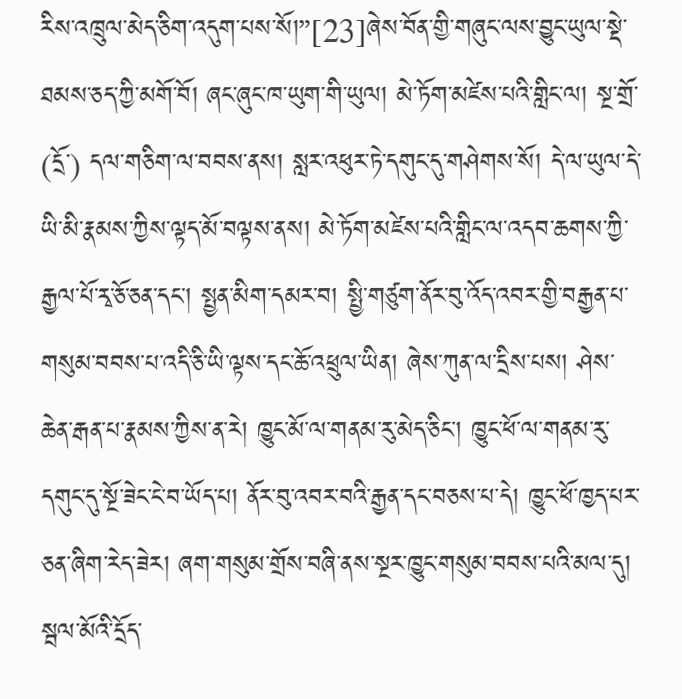རིས་འཁྲུལ་མེད་ཅིག་འདུག་པས་སོ།”[23]ཞེས་བོན་གྱི་གཞུང་ལས་བྱུང་ཡུལ་སྡེ་ཐམས་ཅད་ཀྱི་མགོ་བོ། ཞང་ཞུང་ཁ་ཡུག་གི་ཡུལ། མེ་ཏོག་མཛེས་པའི་གླིང་ལ། སྔ་གྲོ་ (དྲོ་) དལ་གཅིག་ལ་བབས་ནས། སླར་འཕུར་ཏེ་དགུང་དུ་གཤེགས་སོ། དེ་ལ་ཡུལ་དེ་ཡི་མི་རྣམས་ཀྱིས་ལྟད་མོ་བལྟས་ནས། མེ་ཏོག་མཛེས་པའི་གླིང་ལ་འདབ་ཆགས་ཀྱི་རྒྱལ་པོ་རྭ་ཅོ་ཅན་དང་། སྤྱན་མིག་དམར་བ། སྤྱི་གཙུག་ནོར་བུ་འོད་འབར་གྱི་བརྒྱན་པ་གསུམ་བབས་པ་འདི་ཅི་ཡི་ལྟས་དང་ཆོ་འཕྲུལ་ཡིན། ཞེས་ཀུན་ལ་དྲིས་པས། ཤེས་ཆེན་རྒན་པ་རྣམས་ཀྱིས་ན་རེ། ཁྱུང་མོ་ལ་གནམ་རུ་མེད་ཅིང་། ཁྱུང་ཕོ་ལ་གནམ་རུ་དགུང་དུ་སྔོ་ཟེང་ངེ་བ་ཡོད་པ། ནོར་བུ་འབར་བའི་རྒྱན་དང་བཅས་པ་དེ། ཁྱུང་ཕོ་ཁྱད་པར་ཅན་ཞིག་རེད་ཟེར། ཞག་གསུམ་གྲོས་བཞི་ནས་སྔར་ཁྱུང་གསུམ་བབས་པའི་མལ་དུ། སྦལ་མོའི་དྲོད་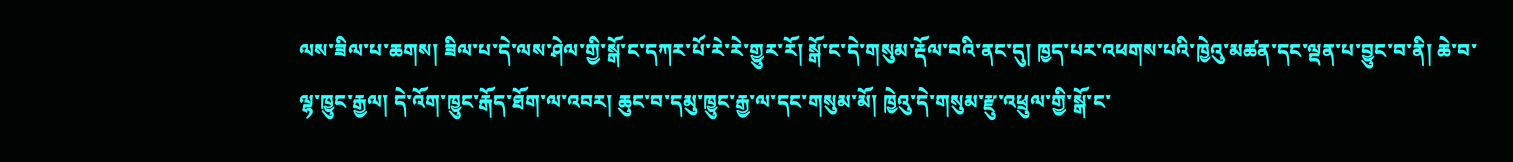ལས་ཟིལ་པ་ཆགས། ཟིལ་པ་དེ་ལས་ཤེལ་གྱི་སྒོ་ང་དཀར་པོ་རེ་རེ་གྱུར་རོ། སྒོ་ང་དེ་གསུམ་རྡོལ་བའི་ནང་དུ། ཁྱད་པར་འཕགས་པའི་ཁྱེའུ་མཚན་དང་ལྡན་པ་བྱུང་བ་ནི། ཆེ་བ་ལྷ་ཁྱུང་རྒྱལ། དེ་འོག་ཁྱུང་རྒོད་ཐོག་ལ་འབར། ཆུང་བ་དམུ་ཁྱུང་རྒྱ་ལ་དང་གསུམ་མོ། ཁྱེའུ་དེ་གསུམ་རྫུ་འཕྲུལ་གྱི་སྒོ་ང་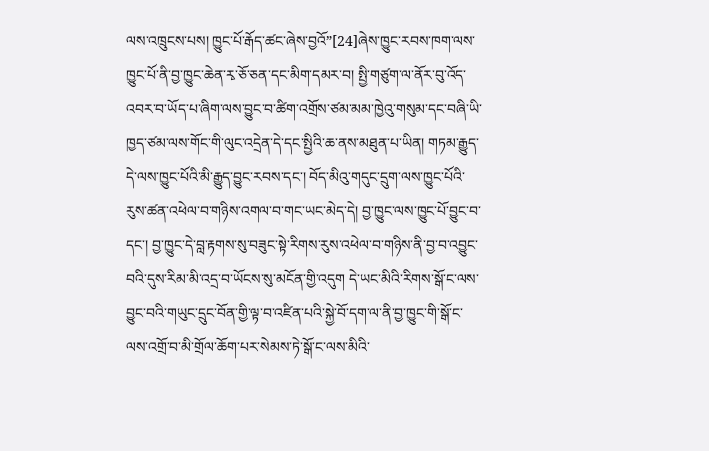ལས་འཁྲུངས་པས། ཁྱུང་པོ་རྒོད་ཚང་ཞེས་བྱའོ”[24]ཞེས་ཁྱུང་རབས་ཁག་ལས་ཁྱུང་པོ་ནི་བྱ་ཁྱུང་ཆེན་རྭ་ཅོ་ཅན་དང་མིག་དམར་བ། སྤྱི་གཙུག་ལ་ནོར་བུ་འོད་འབར་བ་ཡོད་པ་ཞིག་ལས་བྱུང་བ་ཚིག་འགྲོས་ཙམ་མམ་ཁྱེའུ་གསུམ་དང་བཞི་ཡི་ཁྱད་ཙམ་ལས་གོང་གི་ལུང་འདྲེན་དེ་དང་སྤྱིའི་ཆ་ནས་མཐུན་པ་ཡིན། གཏམ་རྒྱུད་དེ་ལས་ཁྱུང་པོའི་མི་རྒྱུད་བྱུང་རབས་དང་། བོད་མིའུ་གདུང་དྲུག་ལས་ཁྱུང་པོའི་རུས་ཚན་འཕེལ་བ་གཉིས་འགལ་བ་གང་ཡང་མེད་དེ། བྱ་ཁྱུང་ལས་ཁྱུང་པོ་བྱུང་བ་དང་། བྱ་ཁྱུང་དེ་བླ་རྟགས་སུ་བཟུང་སྟེ་རིགས་རུས་འཕེལ་བ་གཉིས་ནི་བྱ་བ་འབྱུང་བའི་དུས་རིམ་མི་འདྲ་བ་ཡོངས་སུ་མངོན་གྱི་འདུག དེ་ཡང་མིའི་རིགས་སྒོ་ང་ལས་བྱུང་བའི་གཡུང་དྲུང་བོན་གྱི་ལྟ་བ་འཛིན་པའི་སྐྱེ་བོ་དག་ལ་ནི་བྱ་ཁྱུང་གི་སྒོ་ང་ལས་འགྲོ་བ་མི་གྲོལ་ཆོག་པར་སེམས་ཏེ་སྒོ་ང་ལས་མིའི་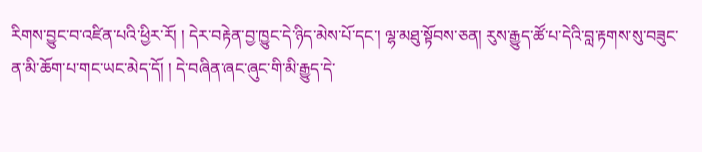རིགས་བྱུང་བ་འཛིན་པའི་ཕྱིར་རོ། ། དེར་བརྟེན་བྱ་ཁྱུང་དེ་ཉིད་མེས་པོ་དང་། ལྷ་མཐུ་སྟོབས་ཅན། རུས་རྒྱུད་ཚོ་པ་དེའི་བླ་རྟགས་སུ་བཟུང་ན་མི་ཆོག་པ་གང་ཡང་མེད་དོ། ། དེ་བཞིན་ཞང་ཞུང་གི་མི་རྒྱུད་དེ་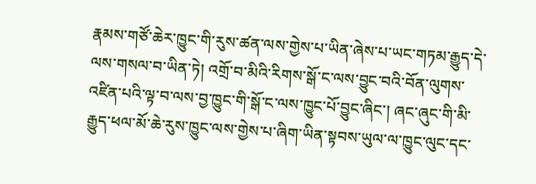རྣམས་གཙོ་ཆེར་ཁྱུང་གི་རུས་ཚན་ལས་གྱེས་པ་ཡིན་ཞེས་པ་ཡང་གཏམ་རྒྱུད་དེ་ལས་གསལ་བ་ཡིན་ཏེ། འགྲོ་བ་མིའི་རིགས་སྒོ་ང་ལས་བྱུང་བའི་བོན་ལུགས་འཛིན་པའི་ལྟ་བ་ལས་བྱ་ཁྱུང་གི་སྒོ་ང་ལས་ཁྱུང་པོ་བྱུང་ཞིང་། ཞང་ཞུང་གི་མི་རྒྱུད་ཕལ་མོ་ཆེ་རུས་ཁྱུང་ལས་གྱེས་པ་ཞིག་ཡིན་སྟབས་ཡུལ་ལ་ཁྱུང་ལུང་དང་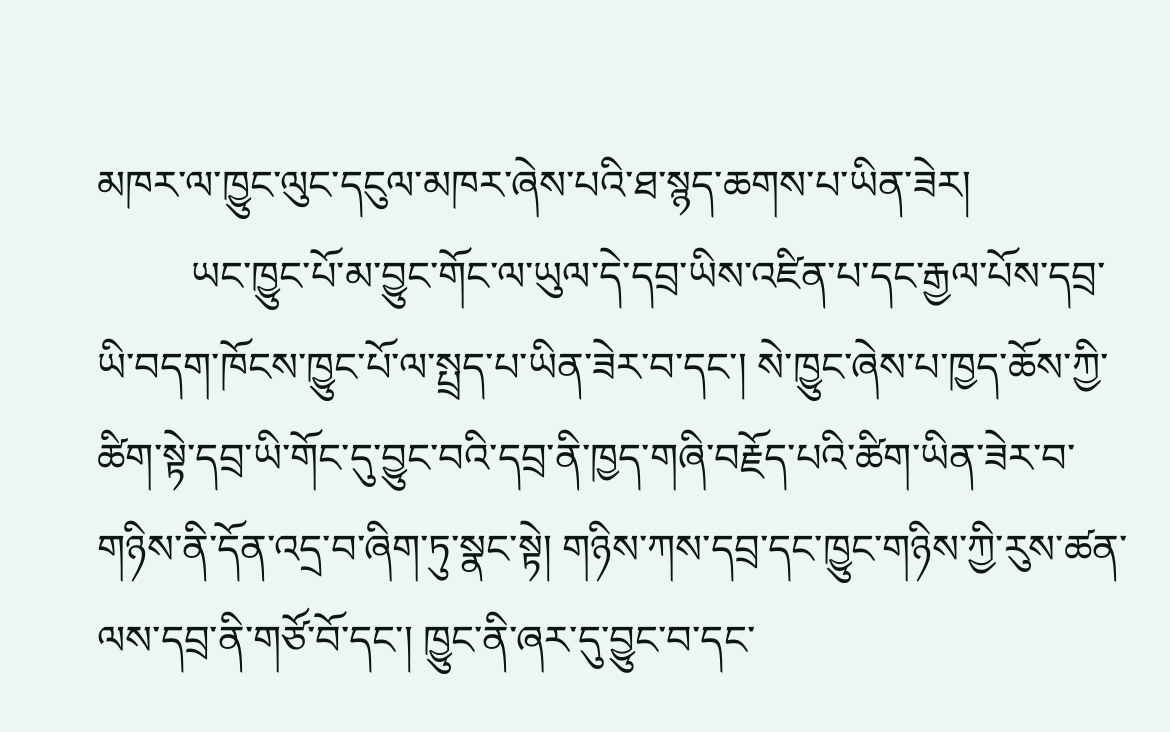མཁར་ལ་ཁྱུང་ལུང་དངུལ་མཁར་ཞེས་པའི་ཐ་སྙད་ཆགས་པ་ཡིན་ཟེར།
         ཡང་ཁྱུང་པོ་མ་བྱུང་གོང་ལ་ཡུལ་དེ་དབྲ་ཡིས་འཛིན་པ་དང་རྒྱལ་པོས་དབྲ་ཡི་བདག་ཁོངས་ཁྱུང་པོ་ལ་སྤྲད་པ་ཡིན་ཟེར་བ་དང་། སེ་ཁྱུང་ཞེས་པ་ཁྱད་ཆོས་ཀྱི་ཚིག་སྟེ་དབྲ་ཡི་གོང་དུ་བྱུང་བའི་དབྲ་ནི་ཁྱད་གཞི་བརྗོད་པའི་ཚིག་ཡིན་ཟེར་བ་གཉིས་ནི་དོན་འདྲ་བ་ཞིག་ཏུ་སྣང་སྟེ། གཉིས་ཀས་དབྲ་དང་ཁྱུང་གཉིས་ཀྱི་རུས་ཚན་ལས་དབྲ་ནི་གཙོ་བོ་དང་། ཁྱུང་ནི་ཞར་དུ་བྱུང་བ་དང་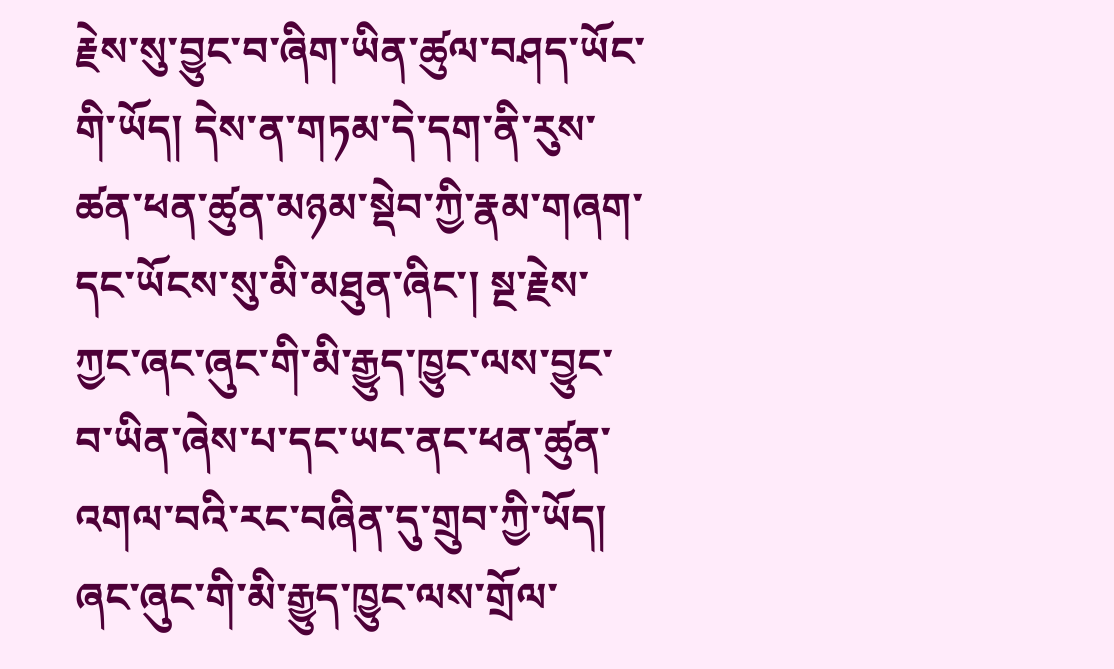རྗེས་སུ་བྱུང་བ་ཞིག་ཡིན་ཚུལ་བཤད་ཡོང་གི་ཡོད། དེས་ན་གཏམ་དེ་དག་ནི་རུས་ཚན་ཕན་ཚུན་མཉམ་སྡེབ་ཀྱི་རྣམ་གཞག་དང་ཡོངས་སུ་མི་མཐུན་ཞིང་། སྔ་རྗེས་ཀྱང་ཞང་ཞུང་གི་མི་རྒྱུད་ཁྱུང་ལས་བྱུང་བ་ཡིན་ཞེས་པ་དང་ཡང་ནང་ཕན་ཚུན་འགལ་བའི་རང་བཞིན་དུ་གྲུབ་ཀྱི་ཡོད། ཞང་ཞུང་གི་མི་རྒྱུད་ཁྱུང་ལས་གྲོལ་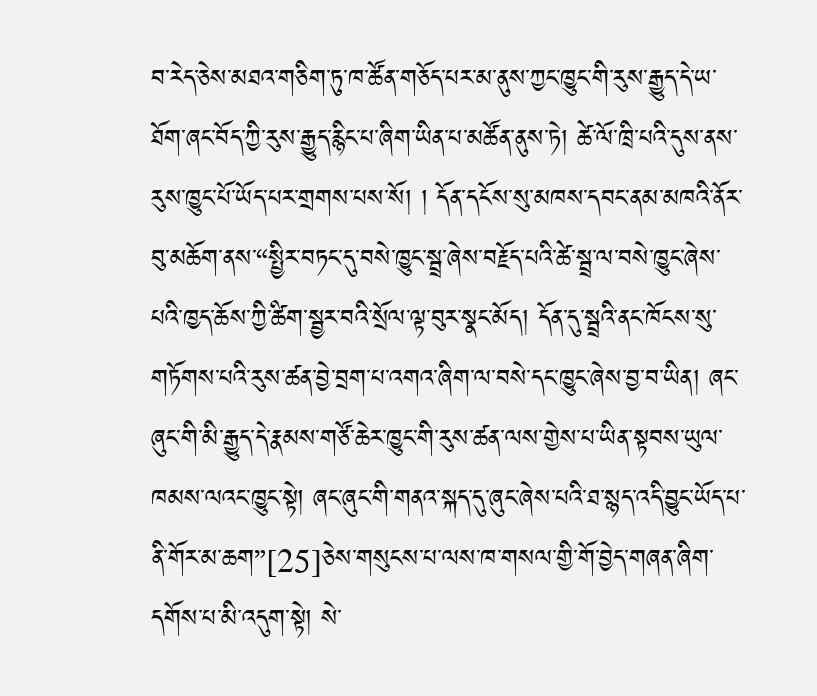བ་རེད་ཅེས་མཐའ་གཅིག་ཏུ་ཁ་ཚོན་གཅོད་པར་མ་ནུས་ཀྱང་ཁྱུང་གི་རུས་རྒྱུད་དེ་ཡ་ཐོག་ཞང་བོད་ཀྱི་རུས་རྒྱུད་རྙིང་པ་ཞིག་ཡིན་པ་མཚོན་ནུས་ཏེ། ཚེ་ལོ་ཁྲི་པའི་དུས་ནས་རུས་ཁྱུང་པོ་ཡོད་པར་གྲགས་པས་སོ། ། དོན་དངོས་སུ་མཁས་དབང་ནམ་མཁའི་ནོར་བུ་མཆོག་ནས་“སྤྱིར་བཏང་དུ་བསེ་ཁྱུང་སྦྲ་ཞེས་བརྗོད་པའི་ཚེ་སྦྲ་ལ་བསེ་ཁྱུང་ཞེས་པའི་ཁྱད་ཆོས་ཀྱི་ཚིག་སྦྱར་བའི་སྲོལ་ལྟ་བུར་སྣང་མོད། དོན་དུ་སྦྲའི་ནང་ཁོངས་སུ་གཏོགས་པའི་རུས་ཚན་བྱེ་བྲག་པ་འགའ་ཞིག་ལ་བསེ་དང་ཁྱུང་ཞེས་བྱ་བ་ཡིན། ཞང་ཞུང་གི་མི་རྒྱུད་དེ་རྣམས་གཙོ་ཆེར་ཁྱུང་གི་རུས་ཚན་ལས་གྱེས་པ་ཡིན་སྟབས་ཡུལ་ཁམས་ལའང་ཁྱུང་སྟེ། ཞང་ཞུང་གི་གནའ་སྐད་དུ་ཞུང་ཞེས་པའི་ཐ་སྙད་འདི་བྱུང་ཡོད་པ་ནི་གོར་མ་ཆག”[25]ཅེས་གསུངས་པ་ལས་ཁ་གསལ་གྱི་གོ་བྱེད་གཞན་ཞིག་དགོས་པ་མི་འདུག་སྟེ། སེ་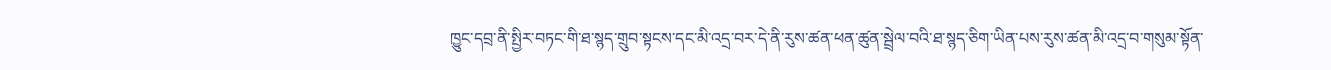ཁྱུང་དབྲ་ནི་སྤྱིར་བཏང་གི་ཐ་སྙད་གྲུབ་སྟངས་དང་མི་འདྲ་བར་དེ་ནི་རུས་ཚན་ཕན་ཚུན་སྦྲེལ་བའི་ཐ་སྙད་ཅིག་ཡིན་པས་རུས་ཚན་མི་འདྲ་བ་གསུམ་སྟོན་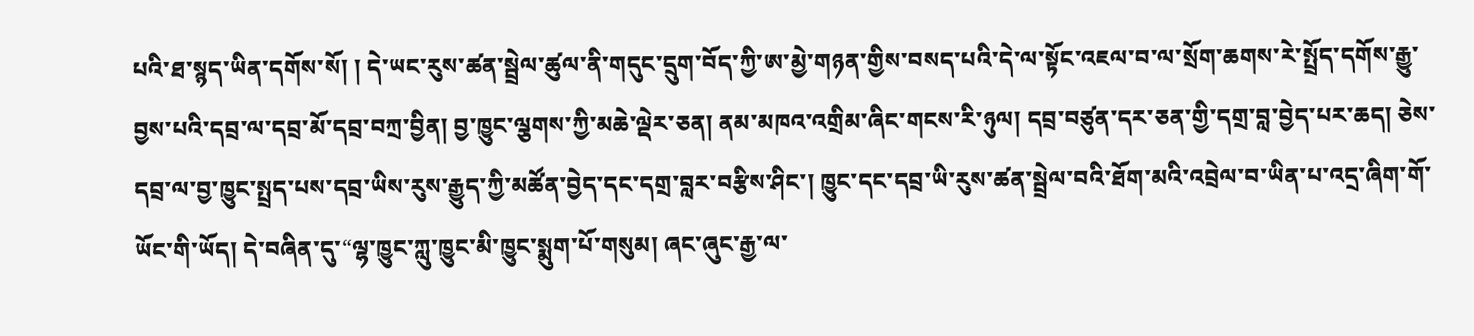པའི་ཐ་སྙད་ཡིན་དགོས་སོ། ། དེ་ཡང་རུས་ཚན་སྦྲེལ་ཚུལ་ནི་གདུང་དྲུག་བོད་ཀྱི་ཨ་མྱེ་གཉན་གྱིས་བསད་པའི་དེ་ལ་སྟོང་འཇལ་བ་ལ་སྲོག་ཆགས་རེ་སྤྲོད་དགོས་རྒྱུ་བྱས་པའི་དབྲ་ལ་དབྲ་མོ་དབྲ་བཀྲ་བྱིན། བྱ་ཁྱུང་ལྕགས་ཀྱི་མཆེ་ལྡེར་ཅན། ནམ་མཁའ་འགྲིམ་ཞིང་གངས་རི་ཉུལ། དབྲ་བཙུན་དར་ཅན་གྱི་དགྲ་བླ་བྱེད་པར་ཆད། ཅེས་དབྲ་ལ་བྱ་ཁྱུང་སྤྲད་པས་དབྲ་ཡིས་རུས་རྒྱུད་ཀྱི་མཚོན་བྱེད་དང་དགྲ་བླར་བརྩིས་ཤིང་། ཁྱུང་དང་དབྲ་ཡི་རུས་ཚན་སྦྲེལ་བའི་ཐོག་མའི་འབྲེལ་བ་ཡིན་པ་འདྲ་ཞིག་གོ་ཡོང་གི་ཡོད། དེ་བཞིན་དུ་“ལྷ་ཁྱུང་ཀླུ་ཁྱུང་མི་ཁྱུང་སྨུག་པོ་གསུམ། ཞང་ཞུང་རྒྱ་ལ་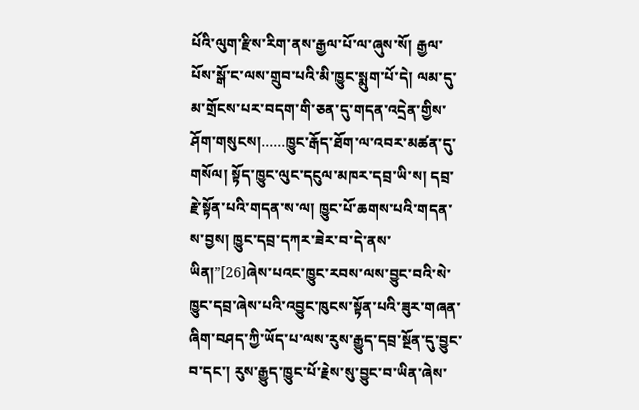པོའི་ལུག་རྫིས་རིག་ནས་རྒྱལ་པོ་ལ་ཞུས་སོ། རྒྱལ་པོས་སྒོ་ང་ལས་གྲུབ་པའི་མི་ཁྱུང་སྨུག་པོ་དེ། ལམ་དུ་མ་གྲོངས་པར་བདག་གི་ཅན་དུ་གདན་འདྲེན་གྱིས་ཤོག་གསུངས།......ཁྱུང་རྒོད་ཐོག་ལ་འབར་མཚན་དུ་གསོལ། སྟོད་ཁྱུང་ལུང་དངུལ་མཁར་དབྲ་ཡི་ས། དབྲ་རྗེ་སྟོན་པའི་གདན་ས་ལ། ཁྱུང་པོ་ཆགས་པའི་གདན་ས་བྱས། ཁྱུང་དབྲ་དཀར་ཟེར་བ་དེ་ནས་ཡིན།”[26]ཞེས་པའང་ཁྱུང་རབས་ལས་བྱུང་བའི་སེ་ཁྱུང་དབྲ་ཞེས་པའི་འབྱུང་ཁུངས་སྟོན་པའི་ཟུར་གཞན་ཞིག་བཤད་ཀྱི་ཡོད་པ་ལས་རུས་རྒྱུད་དབྲ་སྔོན་དུ་བྱུང་བ་དང་། རུས་རྒྱུད་ཁྱུང་པོ་རྗེས་སུ་བྱུང་བ་ཡིན་ཞེས་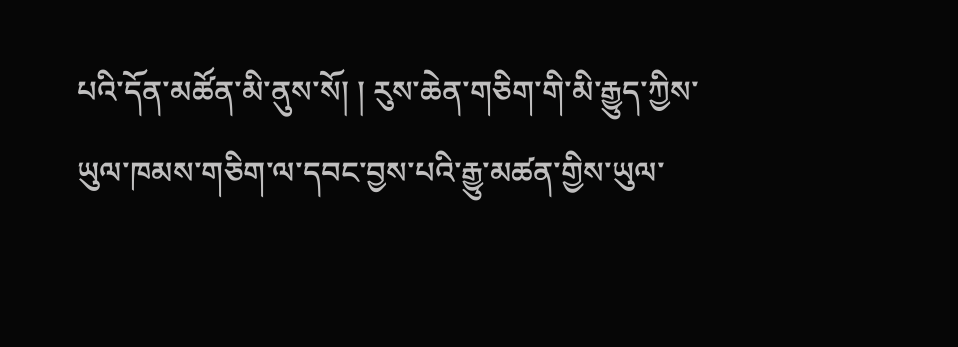པའི་དོན་མཚོན་མི་ནུས་སོ། ། རུས་ཆེན་གཅིག་གི་མི་རྒྱུད་ཀྱིས་ཡུལ་ཁམས་གཅིག་ལ་དབང་བྱས་པའི་རྒྱུ་མཚན་གྱིས་ཡུལ་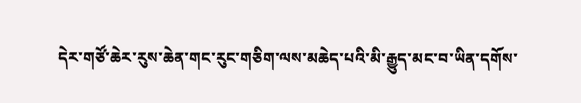དེར་གཙོ་ཆེར་རུས་ཆེན་གང་རུང་གཅིག་ལས་མཆེད་པའི་མི་རྒྱུད་མང་བ་ཡིན་དགོས་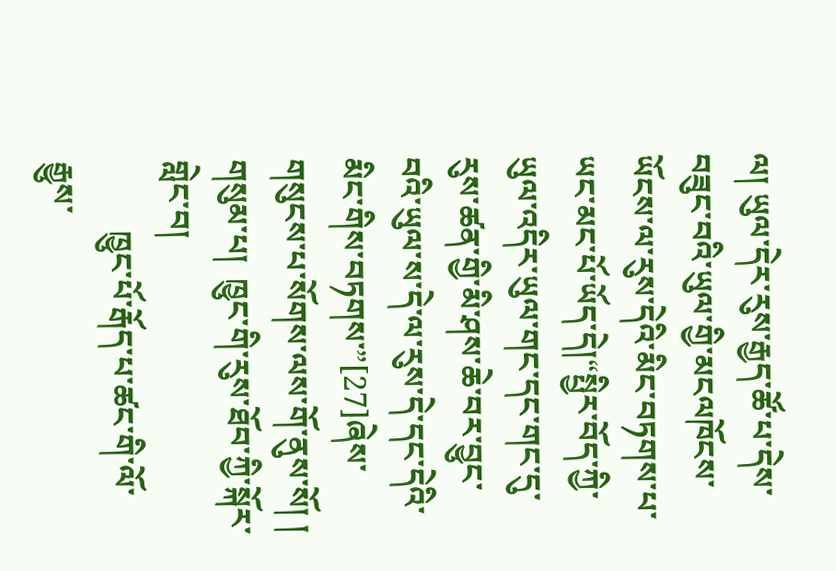ལ། ཡུལ་དེར་རུས་རྒྱད་ཚོ་པ་དེས་བཟུང་བའི་ཡུལ་གྱི་མངལཁོངས་ཡོངས་ལ་རུས་དེའི་མིང་བཏགས་པ་ཡང་མང་པོ་ཡོད་དེ།“སྤྱིར་བོད་ཀྱི་ཡུལ་འདིར་ཡུལ་གང་དང་གང་དུ་རུས་ཚན་གྱི་མི་ཤས་ཆེ་བར་བྱུང་བའི་ཡུལ་ས་དེ་ལ་རུས་དེ་དང་དེའི་མིང་གིས་བཏགས་”[27]ཞེས་གསུངས་པ་སོགས་ལས་གོ་ནུས་སོ། །
གསུམ་པ།  ཁྱུང་གི་རུས་ཐོབ་ཀྱི་སྐོར་གླེང་བ།
         ཁྱུང་པོ་རྒོད་པ་ཚང་གི་ལོ་རྒྱུས་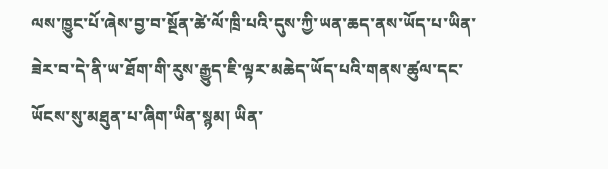ལས་ཁྱུང་པོ་ཞེས་བྱ་བ་སྔོན་ཚེ་ལོ་ཁྲི་པའི་དུས་ཀྱི་ཡན་ཆད་ནས་ཡོད་པ་ཡིན་ཟེར་བ་དེ་ནི་ཡ་ཐོག་གི་རུས་རྒྱུད་ཇི་ལྟར་མཆེད་ཡོད་པའི་གནས་ཚུལ་དང་ཡོངས་སུ་མཐུན་པ་ཞིག་ཡིན་སྙམ། ཡིན་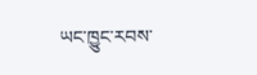ཡང་ཁྱུང་རབས་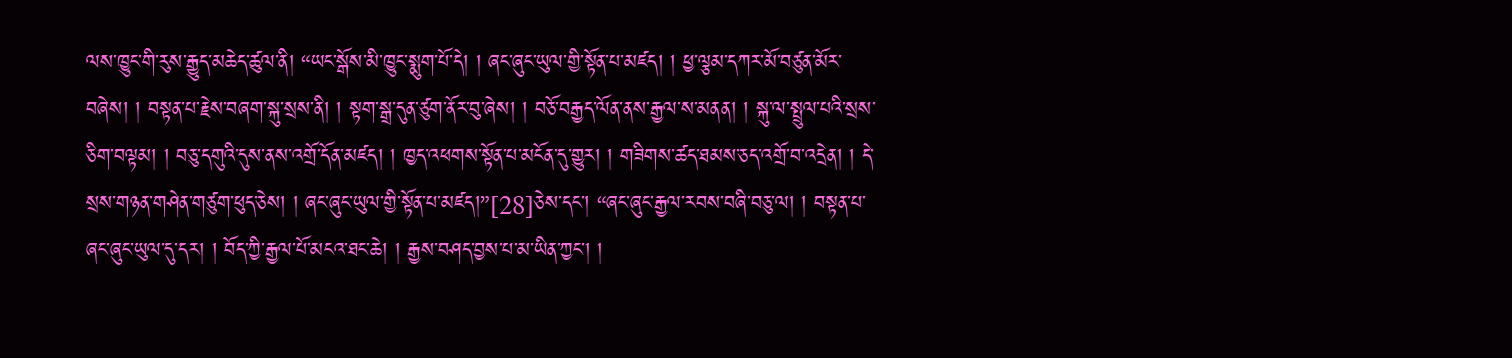ལས་ཁྱུང་གི་རུས་རྒྱུད་མཆེད་ཚུལ་ནི། “ཡང་སྒོས་མི་ཁྱུང་སྨུག་པོ་དེ། ། ཞང་ཞུང་ཡུལ་གྱི་སྟོན་པ་མཛད། ། ཕྱ་ལྕམ་དཀར་མོ་བཙུན་མོར་བཞེས། ། བསྟན་པ་རྗེས་བཞག་སྐུ་སྲས་ནི། ། སྟག་སྒྲ་དུན་ཙུག་ནོར་བུ་ཞེས། ། བཅོ་བརྒྱད་ལོན་ནས་རྒྱལ་ས་མནན། ། སྐུ་ལ་སྤྲུལ་པའི་སྲས་ཅིག་བལྟམ། ། བཅུ་དགུའི་དུས་ནས་འགྲོ་དོན་མཛད། ། ཁྱད་འཕགས་སྟོན་པ་མངོན་དུ་གྱུར། ། གཟིགས་ཚད་ཐམས་ཅད་འགྲོ་བ་འདྲེན། ། དེ་སྲས་གཉན་གཤེན་གཙུག་ཕུད་ཅེས། ། ཞང་ཞུང་ཡུལ་གྱི་སྟོན་པ་མཛད།”[28]ཅེས་དང་། “ཞང་ཞུང་རྒྱལ་རབས་བཞི་བཅུ་ལ། ། བསྟན་པ་ཞང་ཞུང་ཡུལ་དུ་དར། ། བོད་ཀྱི་རྒྱལ་པོ་མངའ་ཐང་ཆེ། ། རྒྱས་བཤད་བྱས་པ་མ་ཡིན་ཀྱང་། །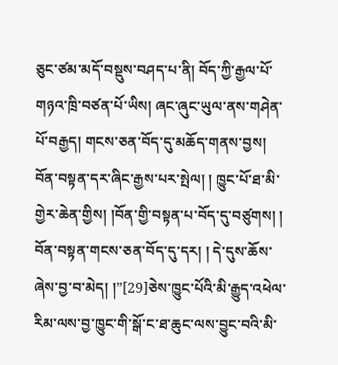ཅུང་ཙམ་མདོ་བསྡུས་བཤད་པ་ནི། བོད་ཀྱི་རྒྱལ་པོ་གཉའ་ཁྲི་བཙན་པོ་ཡིས། ཞང་ཞུང་ཡུལ་ནས་གཤེན་པོ་བརྒྱད། གངས་ཅན་བོད་དུ་མཆོད་གནས་བྱས། བོན་བསྟན་དར་ཞིང་རྒྱས་པར་སྤེལ། ། ཁྱུང་པོ་ཐ་མི་གྱེར་ཆེན་གྱིས། །བོན་གྱི་བསྟན་པ་བོད་དུ་བཙུགས། ། བོན་བསྟན་གངས་ཅན་བོད་དུ་དར། ། དེ་དུས་ཆོས་ཞེས་བྱ་བ་མེད། །”[29]ཅེས་ཁྱུང་པོའི་མི་རྒྱུད་འཕེལ་རིམ་ལས་བྱ་ཁྱུང་གི་སྒོ་ང་ཐ་ཆུང་ལས་བྱུང་བའི་མི་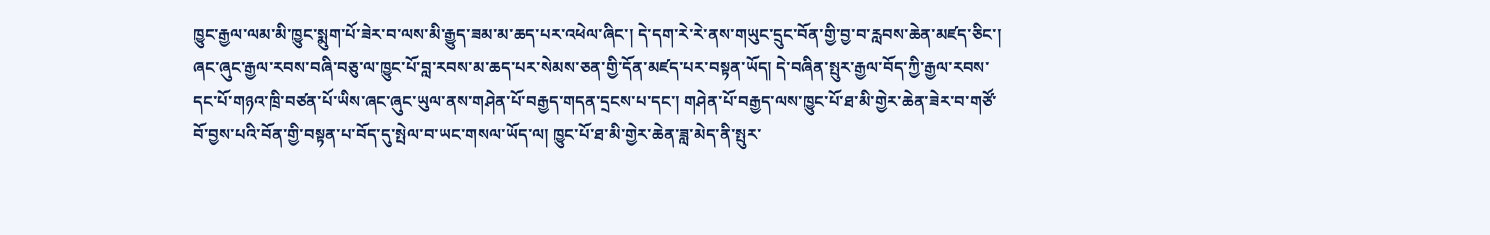ཁྱུང་རྒྱལ་ལམ་མི་ཁྱུང་སྨུག་པོ་ཟེར་བ་ལས་མི་རྒྱུད་ཟམ་མ་ཆད་པར་འཕེལ་ཞིང་། དེ་དག་རེ་རེ་ནས་གཡུང་དྲུང་བོན་གྱི་བྱ་བ་རླབས་ཆེན་མཛད་ཅིང་། ཞང་ཞུང་རྒྱལ་རབས་བཞི་བཅུ་ལ་ཁྱུང་པོ་བླ་རབས་མ་ཆད་པར་སེམས་ཅན་གྱི་དོན་མཛད་པར་བསྟན་ཡོད། དེ་བཞིན་སྤུར་རྒྱལ་བོད་ཀྱི་རྒྱལ་རབས་དང་པོ་གཉའ་ཁྲི་བཙན་པོ་ཡིས་ཞང་ཞུང་ཡུལ་ནས་གཤེན་པོ་བརྒྱད་གདན་དྲངས་པ་དང་། གཤེན་པོ་བརྒྱད་ལས་ཁྱུང་པོ་ཐ་མི་གྱེར་ཆེན་ཟེར་བ་གཙོ་བོ་བྱས་པའི་བོན་གྱི་བསྟན་པ་བོད་དུ་སྤེལ་བ་ཡང་གསལ་ཡོད་ལ། ཁྱུང་པོ་ཐ་མི་གྱེར་ཆེན་ཟླ་མེད་ནི་སྤུར་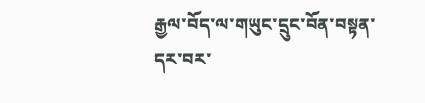རྒྱལ་བོད་ལ་གཡུང་དྲུང་བོན་བསྟན་དར་བར་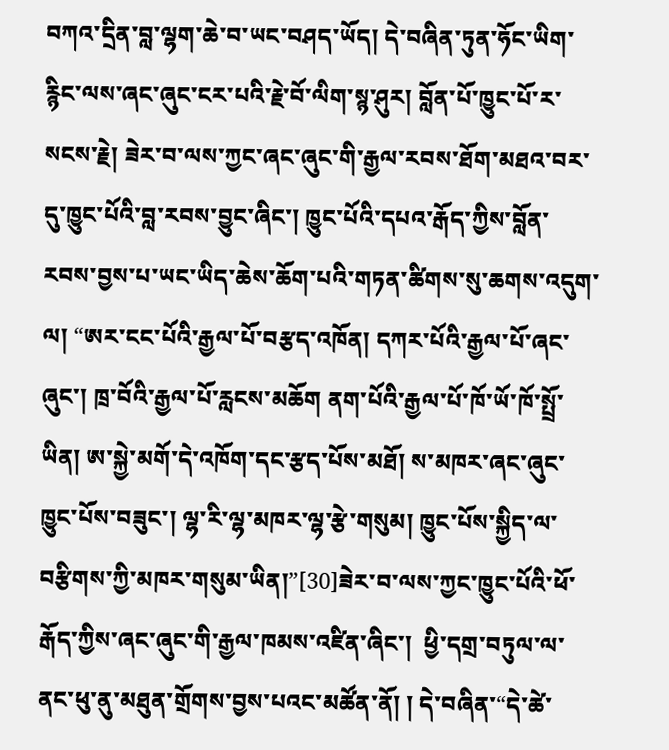བཀའ་དྲིན་བླ་ལྷག་ཆེ་བ་ཡང་བཤད་ཡོད། དེ་བཞིན་ཏུན་ཧོང་ཡིག་རྙིང་ལས་ཞང་ཞུང་ངར་པའི་རྗེ་བོ་ལིག་སྙ་ཤུར། བློན་པོ་ཁྱུང་པོ་ར་སངས་རྗེ། ཟེར་བ་ལས་ཀྱང་ཞང་ཞུང་གི་རྒྱལ་རབས་ཐོག་མཐའ་བར་དུ་ཁྱུང་པོའི་བླ་རབས་བྱུང་ཞིང་། ཁྱུང་པོའི་དཔའ་རྒོད་ཀྱིས་བློན་རབས་བྱས་པ་ཡང་ཡིད་ཆེས་ཆོག་པའི་གཏན་ཚིགས་སུ་ཆགས་འདུག་ལ། “ཨར་ངང་པོའི་རྒྱལ་པོ་བརྩད་འཁོན། དཀར་པོའི་རྒྱལ་པོ་ཞང་ཞུང་། ཁྲ་བོའི་རྒྱལ་པོ་རླངས་མཆོག ནག་པོའི་རྒྱལ་པོ་ཁོ་ཡོ་ཁོ་སྤྲོ་ཡིན། ཨ་སྐྱེ་མགོ་དེ་འཁོག་དང་རྩད་པོས་མཐོ། ས་མཁར་ཞང་ཞུང་ཁྱུང་པོས་བཟུང་། ལྷ་རི་ལྷ་མཁར་ལྷ་རྩེ་གསུམ། ཁྱུང་པོས་སྐྱིད་ལ་བརྩིགས་ཀྱི་མཁར་གསུམ་ཡིན།”[30]ཟེར་བ་ལས་ཀྱང་ཁྱུང་པོའི་ཕོ་རྒོད་ཀྱིས་ཞང་ཞུང་གི་རྒྱལ་ཁམས་འཛིན་ཞིང་།  ཕྱི་དགྲ་བཏུལ་ལ་ནང་ཕུ་ནུ་མཐུན་གྲོགས་བྱས་པའང་མཚོན་ནོ། ། དེ་བཞིན་“དེ་ཚེ་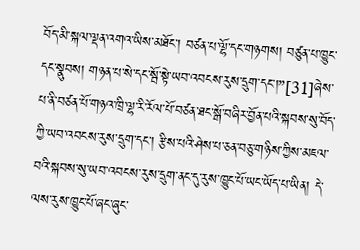བོད་མི་སྐལ་ལྡན་འགའ་ཡིས་མཐོང་། བཙན་པ་ལྷོ་དང་གཉགས། བཙུན་པ་ཁྱུང་དང་སྣུབས། གཉན་པ་སེ་དང་སྦོ་སྟེ་ཡབ་འབངས་རུས་དྲུག་དང་།”[31]ཞེས་པ་ནི་བཙན་པོ་གཉའ་ཁྲི་ལྷ་རི་རོལ་པོ་བཙན་ཐང་སྒོ་བཞིར་བྱོན་པའི་སྐབས་སུ་བོད་ཀྱི་ཡབ་འབངས་རུས་དྲུག་དང་། རྩིས་པའི་ཤེས་པ་ཅན་བཅུ་གཉིས་ཀྱིས་མཇལ་བའི་སྐབས་སུ་ཡབ་འབངས་རུས་དྲུག་ནང་དུ་རུས་ཁྱུང་པོ་ཡང་ཡོད་པ་ཡིན། དེ་ལས་རུས་ཁྱུང་པོ་ཞང་ཞུང་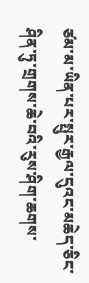ཙམ་མ་ཡིན་པར་སྤུར་རྒྱལ་དུའང་མཆེད་ཅིང་ཤིན་ཏུ་གྲགས་ཆེ་བའི་རུས་ཤིག་ཆགས་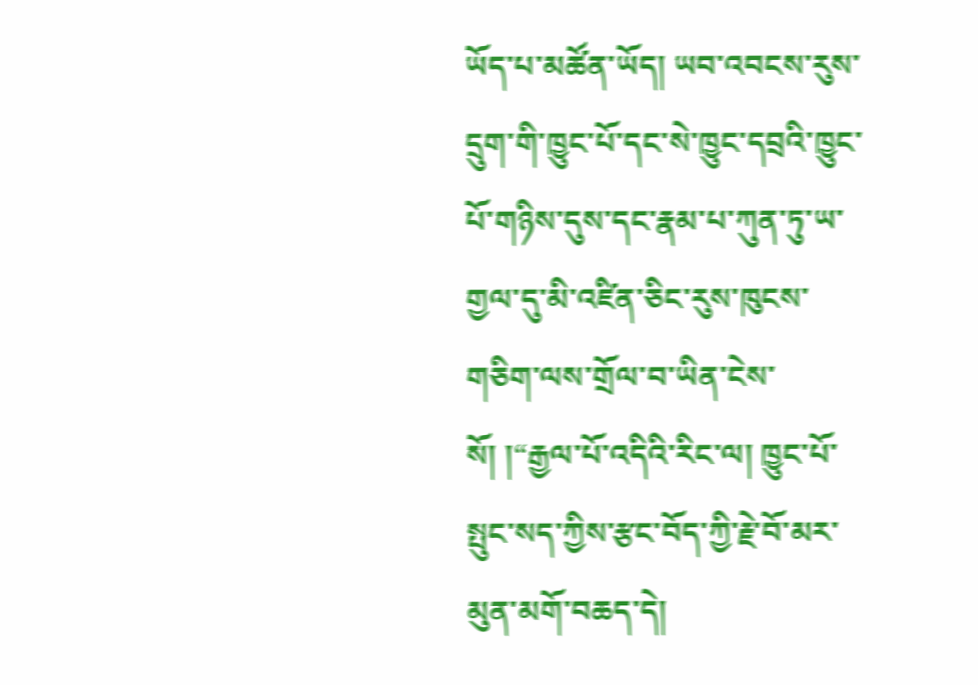ཡོད་པ་མཚོན་ཡོད། ཡབ་འབངས་རུས་དྲུག་གི་ཁྱུང་པོ་དང་སེ་ཁྱུང་དབྲའི་ཁྱུང་པོ་གཉིས་དུས་དང་རྣམ་པ་ཀུན་ཏུ་ཡ་གྱལ་དུ་མི་འཛིན་ཅིང་རུས་ཁུངས་གཅིག་ལས་གྲོལ་བ་ཡིན་ངེས་སོ། །“རྒྱལ་པོ་འདིའི་རིང་ལ། ཁྱུང་པོ་སྤུང་སད་ཀྱིས་རྩང་བོད་ཀྱི་རྗེ་བོ་མར་མུན་མགོ་བཆད་དེ།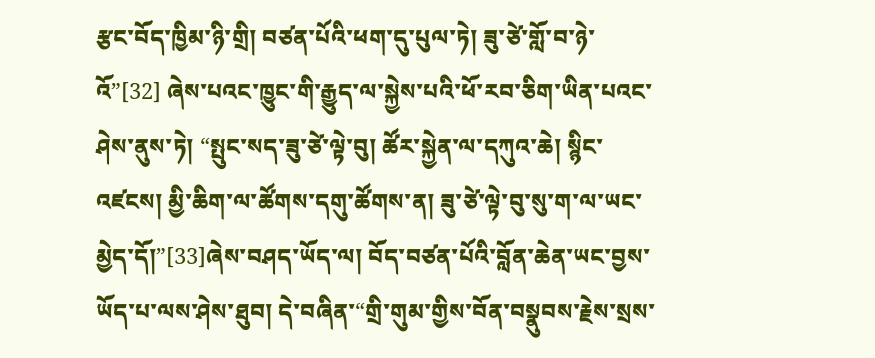རྩང་བོད་ཁྱིམ་ཉི་གྲི། བཙན་པོའི་ཕག་དུ་པུལ་ཏེ། ཟུ་ཙེ་གློ་བ་ཉེ་འོ”[32] ཞེས་པའང་ཁྱུང་གི་རྒྱུད་ལ་སྐྱེས་པའི་ཕོ་རབ་ཅིག་ཡིན་པའང་ཤེས་ནུས་ཏེ། “སྤུང་སད་ཟུ་ཙེ་ལྟེ་བུ། ཚོར་སྐྱེན་ལ་དཀུའ་ཆེ། སྙིང་འཛངས། མྱི་ཆིག་ལ་ཚོགས་དགུ་ཚོགས་ན། ཟུ་ཙེ་ལྟེ་བུ་སུ་ག་ལ་ཡང་མྱེད་དོ།”[33]ཞེས་བཤད་ཡོད་ལ། བོད་བཙན་པོའི་བློན་ཆེན་ཡང་བྱས་ཡོད་པ་ལས་ཤེས་ཐུབ། དེ་བཞིན་“གྲི་གུམ་གྱིས་བོན་བསྣུབས་རྗེས་སྲས་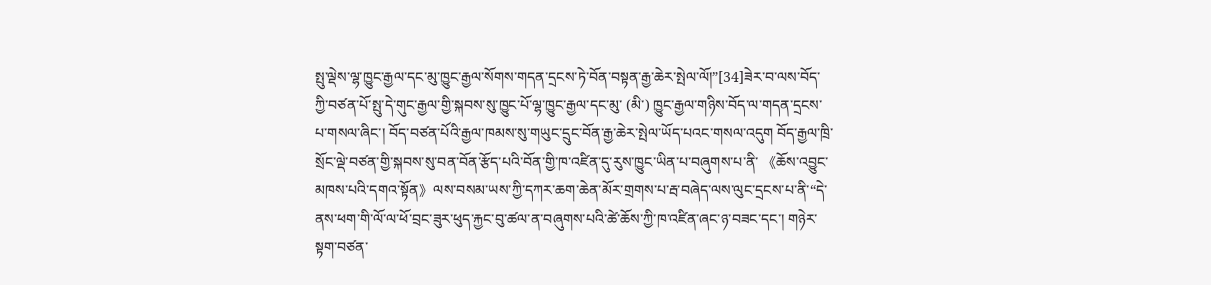སྤུ་ལྡེས་ལྷ་ཁྱུང་རྒྱལ་དང་མུ་ཁྱུང་རྒྱལ་སོགས་གདན་དྲངས་ཏེ་བོན་བསྟན་རྒྱ་ཆེར་སྤེལ་ལོ།”[34]ཟེར་བ་ལས་བོད་ཀྱི་བཙན་པོ་སྤུ་དེ་གུང་རྒྱལ་གྱི་སྐབས་སུ་ཁྱུང་པོ་ལྷ་ཁྱུང་རྒྱལ་དང་མུ་ (མི་) ཁྱུང་རྒྱལ་གཉིས་བོད་ལ་གདན་དྲངས་པ་གསལ་ཞིང་། བོད་བཙན་པོའི་རྒྱལ་ཁམས་སུ་གཡུང་དྲུང་བོན་རྒྱ་ཆེར་སྤེལ་ཡོད་པའང་གསལ་འདུག བོད་རྒྱལ་ཁྲི་སྲོང་ལྡེ་བཙན་གྱི་སྐབས་སུ་བན་བོན་རྩོད་པའི་བོན་གྱི་ཁ་འཛིན་དུ་རུས་ཁྱུང་ཡིན་པ་བཞུགས་པ་ནི་ 《ཆོས་འབྱུང་མཁས་པའི་དགའ་སྟོན》ལས་བསམ་ཡས་ཀྱི་དཀར་ཆག་ཆེན་མོར་གྲགས་པ་རྦ་བཞེད་ལས་ལུང་དྲངས་པ་ནི་“དེ་ནས་ཕག་གི་ལོ་ལ་ཕོ་བྲང་ཟུར་ཕུད་རྐྱང་བུ་ཚལ་ན་བཞུགས་པའི་ཚེ་ཆོས་ཀྱི་ཁ་འཛིན་ཞང་ཉ་བཟང་དང་། གཉེར་སྟག་བཙན་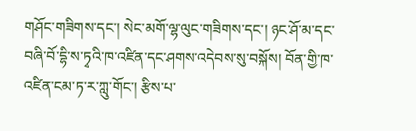གཤོང་གཟིགས་དང་། སེང་མགོ་ལྷ་ལུང་གཟིགས་དང་། ཉང་ཤོ་མ་དང་བཞི་བོ་དྷི་ས་ཏྭའི་ཁ་འཛིན་དང་ཤགས་འདེབས་སུ་བསྐོས། བོན་གྱི་ཁ་འཛིན་ངམ་ཏ་ར་ཀླུ་གོང་། རྩིས་པ་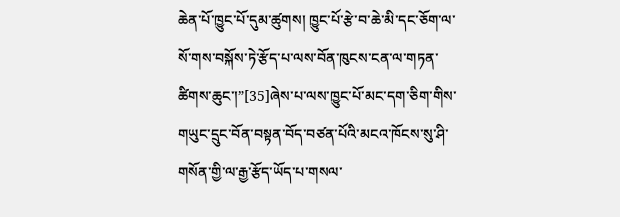ཆེན་པོ་ཁྱུང་པོ་དུམ་ཚུགས། ཁྱུང་པོ་རྩེ་བ་ཆེ་མི་དང་ཅོག་ལ་སོ་གས་བསྐོས་ཏེ་རྩོད་པ་ལས་བོན་ཁུངས་ངན་ལ་གཏན་ཚིགས་ཆུང་།”[35]ཞེས་པ་ལས་ཁྱུང་པོ་མང་དག་ཅིག་གིས་གཡུང་དྲུང་བོན་བསྟན་བོད་བཙན་པོའི་མངའ་ཁོངས་སུ་ཤི་གསོན་གྱི་ལ་རྒྱ་རྩོད་ཡོད་པ་གསལ་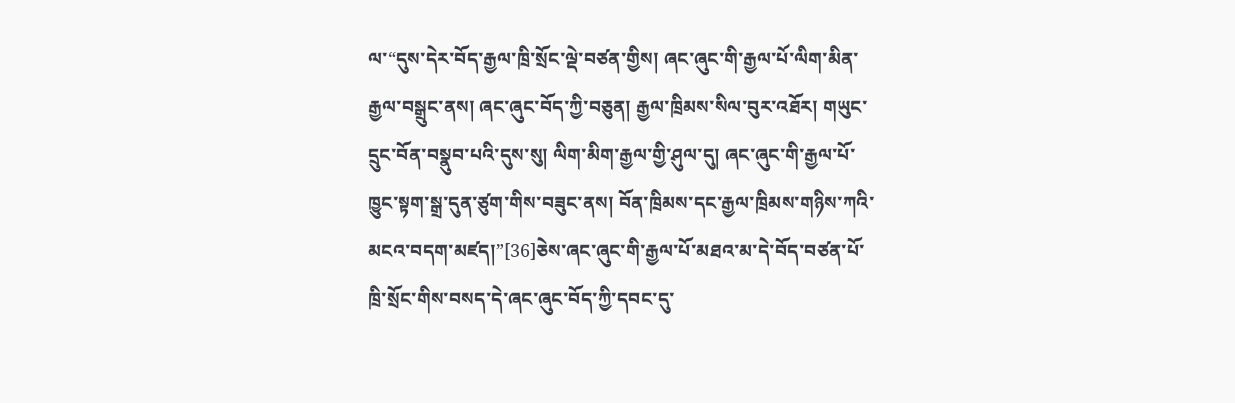ལ་“དུས་དེར་བོད་རྒྱལ་ཁྲི་སྲོང་ལྡེ་བཙན་གྱིས། ཞང་ཞུང་གི་རྒྱལ་པོ་ལིག་མིན་རྒྱལ་བསྒྲུང་ནས། ཞང་ཞུང་བོད་ཀྱི་བཅུན། རྒྱལ་ཁྲིམས་སིལ་བུར་འཐོར། གཡུང་དྲུང་བོན་བསྣུབ་པའི་དུས་སུ། ལིག་མིག་རྒྱལ་གྱི་ཤུལ་དུ། ཞང་ཞུང་གི་རྒྱལ་པོ་ཁྱུང་སྟག་སྒྲ་དུན་ཙུག་གིས་བཟུང་ནས། བོན་ཁྲིམས་དང་རྒྱལ་ཁྲིམས་གཉིས་ཀའི་མངའ་བདག་མཛད།”[36]ཅེས་ཞང་ཞུང་གི་རྒྱལ་པོ་མཐའ་མ་དེ་བོད་བཙན་པོ་ཁྲི་སྲོང་གིས་བསད་དེ་ཞང་ཞུང་བོད་ཀྱི་དབང་དུ་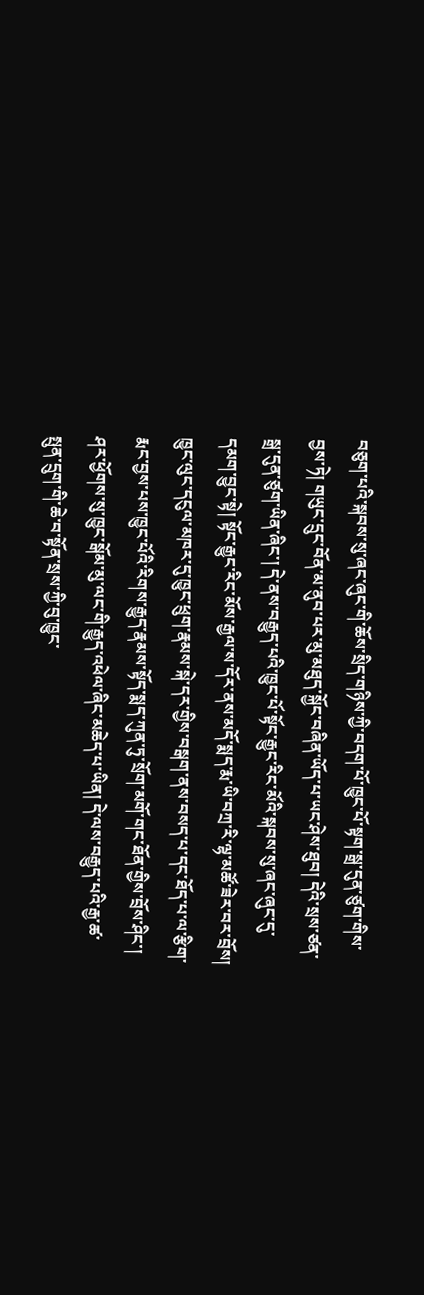བཅུག་པའི་སྐབས་སུ་ཞང་ཞུང་གི་ཆོས་སྲིད་གཉིས་ཀྱི་བདག་པོ་ཁྱུང་པོ་སྟག་སྒྲ་དུན་ཙུག་གིས་བྱས་ཏེ། གཡུང་དྲུང་བོན་མ་ནུབ་པར་མུ་མཐུད་སྐྱོང་བཞིན་ཡོད་པ་ཡང་ཤེས་ཐུབ། དེའི་སྲས་ཙན་སྒྲ་དུན་ཙུག་ཡིན་ཞིང་། དེ་ནས་བརྒྱུད་པའི་ཁྱུང་པོ་སྟོང་རྒྱུང་རིང་མོའི་སྐབས་སུ་ཞང་ཞུང་དུ་དམག་བྱུང་སྟེ། སྟོང་རྒྱུང་རིང་མོས་རྒྱལ་ས་དོར་ནས་མདོ་སྨད་རྨ་ཡི་བཀྲ་རི་ལྷ་མཚོ་ཟེར་བར་བྲོས། ཁྱུང་ལུང་དངུལ་མཁར་དུ་ཁྱུང་ཕྲུག་རྣམས་སྐེ་དར་གྱིས་བསྒག་ནས་བསད་པ་དང་ཐོད་པ་ལ་རྩིག་རྨང་བྱས་པས་ཁྱུང་པོའི་རིགས་རྒྱུད་རྣམས་སྟོད་སྨད་ཀུན་ཏུ་སྲོག་མགོ་གང་ཐོན་གྱིས་བྲོས་ཤིང་། ཤར་ཕྱོགས་སུ་ཁྱུང་སྒོམ་མུ་ལང་གི་རྒྱུད་འཕེལ་ཞིང་མཆེད་པ་ཡིན། དེ་ལས་བརྒྱུད་པའི་རྒྱ་ཚ་སྤུན་དྲུག་གི་ཆེ་བ་སྟོན་སྲས་ཀྱི་བུ་ཁྱུང་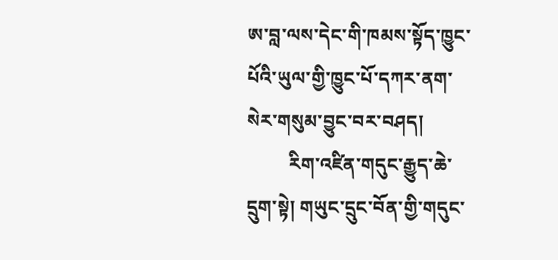ཨ་བླ་ལས་དེང་གི་ཁམས་སྟོད་ཁྱུང་པོའི་ཡུལ་གྱི་ཁྱུང་པོ་དཀར་ནག་སེར་གསུམ་བྱུང་བར་བཤད།
         རིག་འཛིན་གདུང་རྒྱུད་ཆེ་དྲུག་སྟེ། གཡུང་དྲུང་བོན་གྱི་གདུང་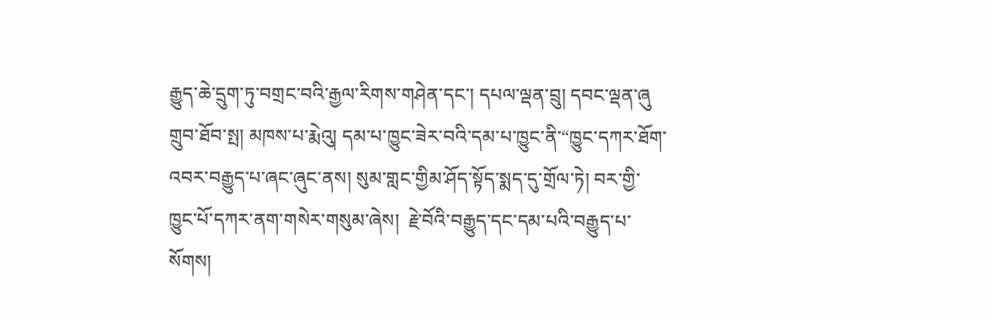རྒྱུད་ཆེ་དྲུག་ཏུ་བགྲང་བའི་རྒྱལ་རིགས་གཤེན་དང་། དཔལ་ལྡན་བྲུ། དབང་ལྡན་ཞུ གྲུབ་ཐོབ་སྤ། མཁས་པ་རྨེའུ། དམ་པ་ཁྱུང་ཟེར་བའི་དམ་པ་ཁྱུང་ནི་“ཁྱུང་དཀར་ཐོག་འབར་བརྒྱུད་པ་ཞང་ཞུང་ནས། སུམ་གླང་གྱིམ་ཤོད་སྟོད་སྨད་དུ་གྲོལ་ཏེ། བར་གྱི་ཁྱུང་པོ་དཀར་ནག་གསེར་གསུམ་ཞེས།  རྗེ་བོའི་བརྒྱུད་དང་དམ་པའི་བརྒྱུད་པ་སོགས།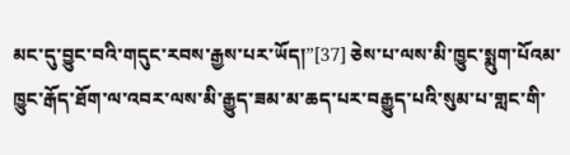མང་དུ་བྱུང་བའི་གདུང་རབས་རྒྱས་པར་ཡོད།”[37] ཅེས་པ་ལས་མི་ཁྱུང་སྨུག་པོའམ་ཁྱུང་རྒོད་ཐོག་ལ་འབར་ལས་མི་རྒྱུད་ཟམ་མ་ཆད་པར་བརྒྱུད་པའི་སུམ་པ་གླང་གི་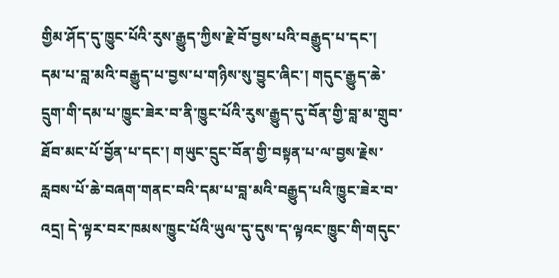གྱིམ་ཤོད་དུ་ཁྱུང་པོའི་རུས་རྒྱུད་ཀྱིས་རྗེ་བོ་བྱས་པའི་བརྒྱུད་པ་དང་། དམ་པ་བླ་མའི་བརྒྱུད་པ་བྱས་པ་གཉིས་སུ་བྱུང་ཞིང་། གདུང་རྒྱུད་ཆེ་དྲུག་གི་དམ་པ་ཁྱུང་ཟེར་བ་ནི་ཁྱུང་པོའི་རུས་རྒྱུད་དུ་བོན་གྱི་བླ་མ་གྲུབ་ཐོབ་མང་པོ་བྱོན་པ་དང་། གཡུང་དྲུང་བོན་གྱི་བསྟན་པ་ལ་བྱས་རྗེས་རླབས་པོ་ཆེ་བཞག་གནང་བའི་དམ་པ་བླ་མའི་བརྒྱུད་པའི་ཁྱུང་ཟེར་བ་འདྲ། དེ་ལྟར་བར་ཁམས་ཁྱུང་པོའི་ཡུལ་དུ་དུས་ད་ལྟའང་ཁྱུང་གི་གདུང་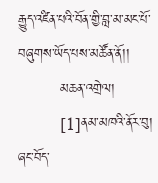རྒྱུད་འཛིན་པའི་བོན་གྱི་བླ་མ་མང་པོ་བཞུགས་ཡོད་པས་མཚོན་ནོ།།
         མཆན་འགྲེལ།
         [1]ནམ་མཁའི་ནོར་བུ། ཞང་བོད་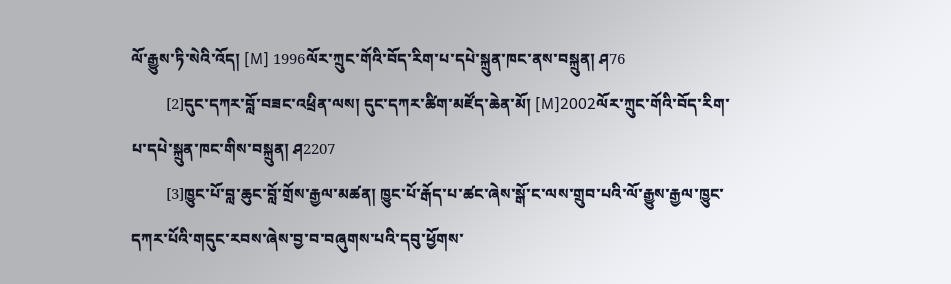ལོ་རྒྱུས་ཏི་སེའི་འོད། [M] 1996ལོར་ཀྲུང་གོའི་བོད་རིག་པ་དཔེ་སྐྲུན་ཁང་ནས་བསྐྲུན། ཤ76
         [2]དུང་དཀར་བློ་བཟང་འཕྲིན་ལས། དུང་དཀར་ཚིག་མཛོད་ཆེན་མོ། [M]2002ལོར་ཀྲུང་གོའི་བོད་རིག་པ་དཔེ་སྐྲུན་ཁང་གིས་བསྐྲུན། ཤ2207
         [3]ཁྱུང་པོ་བླ་ཆུང་བློ་གྲོས་རྒྱལ་མཚན། ཁྱུང་པོ་རྒོད་པ་ཚང་ཞེས་སྒོ་ང་ལས་གྲུབ་པའི་ལོ་རྒྱུས་རྒྱལ་ཁྱུང་དཀར་པོའི་གདུང་རབས་ཞེས་བྱ་བ་བཞུགས་པའི་དབུ་ཕྱོགས་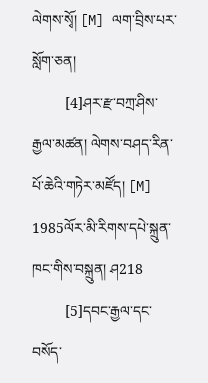ལེགས་སྭོ། [M] ལག་བྲིས་པར་སློག་ཅན།
         [4]ཤར་རྫ་བཀྲ་ཤིས་རྒྱལ་མཚན། ལེགས་བཤད་རིན་པོ་ཆེའི་གཏེར་མཛོད། [M] 1985ལོར་མི་རིགས་དཔེ་སྐྲུན་ཁང་གིས་བསྐྲུན། ཤ218
         [5]དབང་རྒྱལ་དང་བསོད་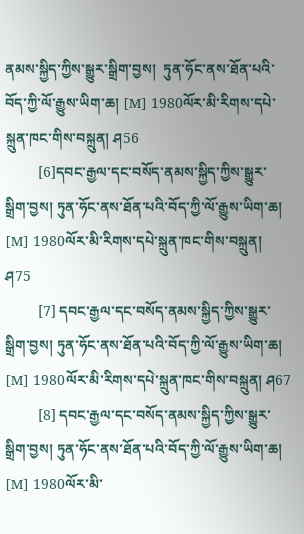ནམས་སྐྱིད་ཀྱིས་སྒྱུར་སྒྲིག་བྱས།  ཏུན་ཧོང་ནས་ཐོན་པའི་བོད་ཀྱི་ལོ་རྒྱུས་ཡིག་ཆ། [M] 1980ལོར་མི་རིགས་དཔེ་སྐྲུན་ཁང་གིས་བསྐྲུན། ཤ56
         [6]དབང་རྒྱལ་དང་བསོད་ནམས་སྐྱིད་ཀྱིས་སྒྱུར་སྒྲིག་བྱས། ཏུན་ཧོང་ནས་ཐོན་པའི་བོད་ཀྱི་ལོ་རྒྱུས་ཡིག་ཆ།  [M] 1980ལོར་མི་རིགས་དཔེ་སྐྲུན་ཁང་གིས་བསྐྲུན། ཤ75
         [7] དབང་རྒྱལ་དང་བསོད་ནམས་སྐྱིད་ཀྱིས་སྒྱུར་སྒྲིག་བྱས། ཏུན་ཧོང་ནས་ཐོན་པའི་བོད་ཀྱི་ལོ་རྒྱུས་ཡིག་ཆ། [M] 1980ལོར་མི་རིགས་དཔེ་སྐྲུན་ཁང་གིས་བསྐྲུན། ཤ67
         [8] དབང་རྒྱལ་དང་བསོད་ནམས་སྐྱིད་ཀྱིས་སྒྱུར་སྒྲིག་བྱས། ཏུན་ཧོང་ནས་ཐོན་པའི་བོད་ཀྱི་ལོ་རྒྱུས་ཡིག་ཆ།  [M] 1980ལོར་མི་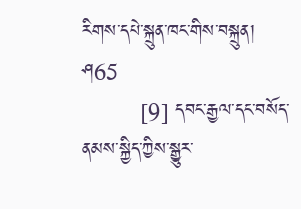རིགས་དཔེ་སྐྲུན་ཁང་གིས་བསྐྲུན། ཤ65
         [9] དབང་རྒྱལ་དང་བསོད་ནམས་སྐྱིད་ཀྱིས་སྒྱུར་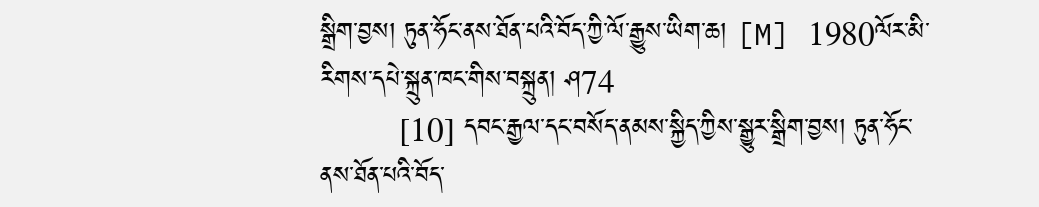སྒྲིག་བྱས། ཏུན་ཧོང་ནས་ཐོན་པའི་བོད་ཀྱི་ལོ་རྒྱུས་ཡིག་ཆ། [M] 1980ལོར་མི་རིགས་དཔེ་སྐྲུན་ཁང་གིས་བསྐྲུན། ཤ74
         [10] དབང་རྒྱལ་དང་བསོད་ནམས་སྐྱིད་ཀྱིས་སྒྱུར་སྒྲིག་བྱས། ཏུན་ཧོང་ནས་ཐོན་པའི་བོད་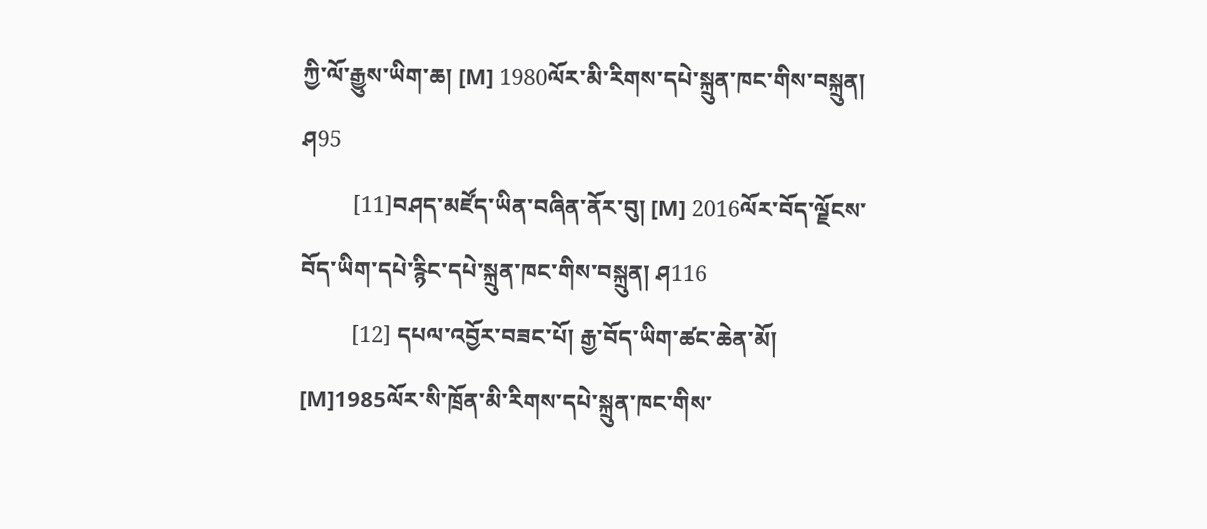ཀྱི་ལོ་རྒྱུས་ཡིག་ཆ། [M] 1980ལོར་མི་རིགས་དཔེ་སྐྲུན་ཁང་གིས་བསྐྲུན། ཤ95
         [11]བཤད་མཛོད་ཡིན་བཞིན་ནོར་བུ། [M] 2016ལོར་བོད་ལྗོངས་བོད་ཡིག་དཔེ་རྙིང་དཔེ་སྐྲུན་ཁང་གིས་བསྐྲུན། ཤ116
         [12] དཔལ་འབྱོར་བཟང་པོ། རྒྱ་བོད་ཡིག་ཚང་ཆེན་མོ། [M]1985ལོར་སི་ཁྲོན་མི་རིགས་དཔེ་སྐྲུན་ཁང་གིས་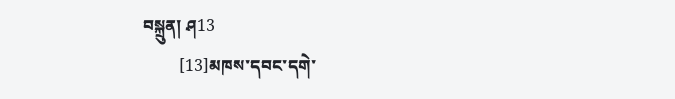བསྐྲུན། ཤ13
         [13]མཁས་དབང་དགེ་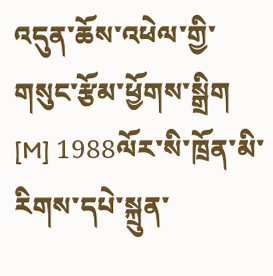འདུན་ཆོས་འཕེལ་གྱི་གསུང་རྩོམ་ཕྱོགས་སྒྲིག [M] 1988ལོར་སི་ཁྲོན་མི་རིགས་དཔེ་སྐྲུན་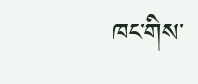ཁང་གིས་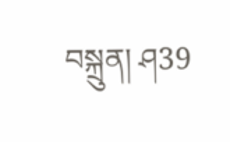བསྐྲུན། ཤ39